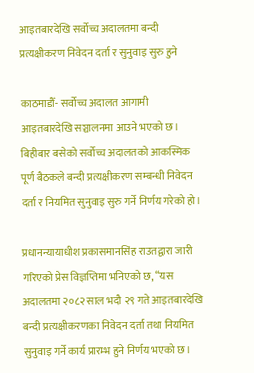आइतबारदेखि सर्वोच्च अदालतमा बन्दी प्रत्यक्षीकरण निवेदन दर्ता र सुनुवाइ सुरु हुने

काठमाडौँ- सर्वोच्च अदालत आगामी आइतबारदेखि सञ्चालनमा आउने भएको छ। बिहीबार बसेको सर्वोच्च अदालतको आकस्मिक पूर्ण बैठकले बन्दी प्रत्यक्षीकरण सम्बन्धी निवेदन दर्ता र नियमित सुनुवाइ सुरु गर्ने निर्णय गरेको हो।

प्रधानन्यायाधीश प्रकासमानसिंह राउतद्वारा जारी गरिएको प्रेस विज्ञप्तिमा भनिएको छ, “यस अदालतमा २०८२ साल भदौ २९ गते आइतबारदेखि बन्दी प्रत्यक्षीकरणका निवेदन दर्ता तथा नियमित सुनुवाइ गर्ने कार्य प्रारम्भ हुने निर्णय भएको छ।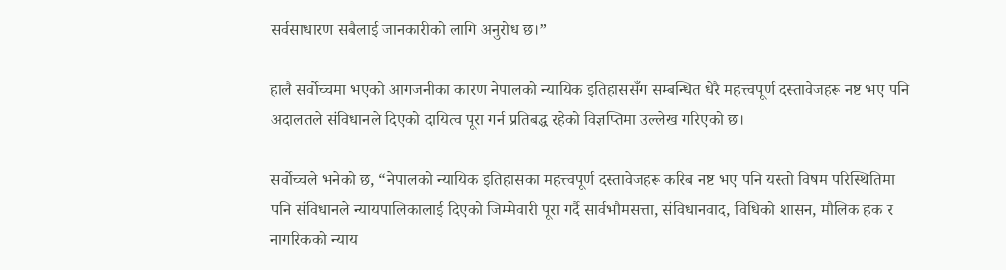सर्वसाधारण सबैलाई जानकारीको लागि अनुरोध छ।”

हालै सर्वोच्चमा भएको आगजनीका कारण नेपालको न्यायिक इतिहाससँग सम्बन्धित धेरै महत्त्वपूर्ण दस्तावेजहरू नष्ट भए पनि अदालतले संविधानले दिएको दायित्व पूरा गर्न प्रतिबद्ध रहेको विज्ञप्तिमा उल्लेख गरिएको छ।

सर्वोच्चले भनेको छ, “नेपालको न्यायिक इतिहासका महत्त्वपूर्ण दस्तावेजहरू करिब नष्ट भए पनि यस्तो विषम परिस्थितिमा पनि संविधानले न्यायपालिकालाई दिएको जिम्मेवारी पूरा गर्दै सार्वभौमसत्ता, संविधानवाद, विधिको शासन, मौलिक हक र नागरिकको न्याय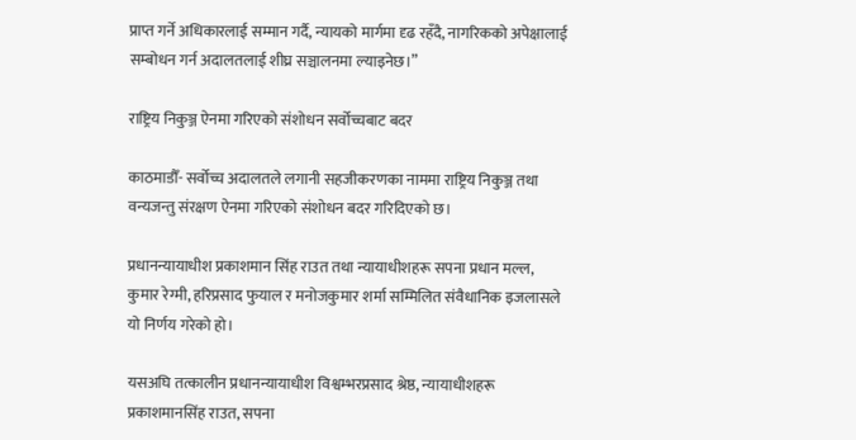प्राप्त गर्ने अधिकारलाई सम्मान गर्दै, न्यायको मार्गमा दृढ रहँदै, नागरिकको अपेक्षालाई सम्बोधन गर्न अदालतलाई शीघ्र सञ्चालनमा ल्याइनेछ।”

राष्ट्रिय निकुञ्ज ऐनमा गरिएको संशोधन सर्वोच्चबाट बदर

काठमाडौँ- सर्वोच्च अदालतले लगानी सहजीकरणका नाममा राष्ट्रिय निकुञ्ज तथा वन्यजन्तु संरक्षण ऐनमा गरिएको संशोधन बदर गरिदिएको छ।

प्रधानन्यायाधीश प्रकाशमान सिंह राउत तथा न्यायाधीशहरू सपना प्रधान मल्ल, कुमार रेग्मी, हरिप्रसाद फुयाल र मनोजकुमार शर्मा सम्मिलित संवैधानिक इजलासले यो निर्णय गरेको हो।

यसअघि तत्कालीन प्रधानन्यायाधीश विश्वम्भरप्रसाद श्रेष्ठ, न्यायाधीशहरू प्रकाशमानसिंह राउत, सपना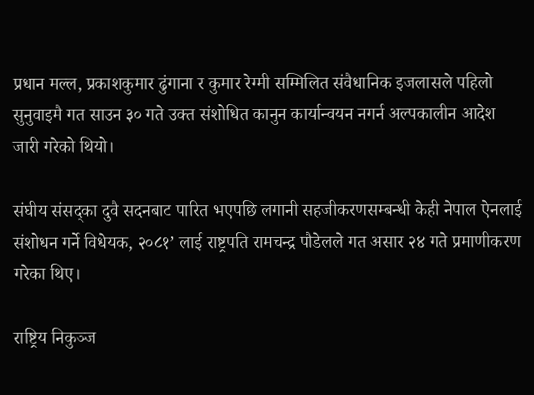प्रधान मल्ल, प्रकाशकुमार ढुंगाना र कुमार रेग्मी सम्मिलित संवैधानिक इजलासले पहिलो सुनुवाइमै गत साउन ३० गते उक्त संशोधित कानुन कार्यान्वयन नगर्न अल्पकालीन आदेश जारी गरेको थियो।

संघीय संसद्का दुवै सदनबाट पारित भएपछि लगानी सहजीकरणसम्बन्धी केही नेपाल ऐनलाई संशोधन गर्ने विधेयक, २०८१’ लाई राष्ट्रपति रामचन्द्र पौडेलले गत असार २४ गते प्रमाणीकरण गरेका थिए।

राष्ट्रिय निकुञ्ज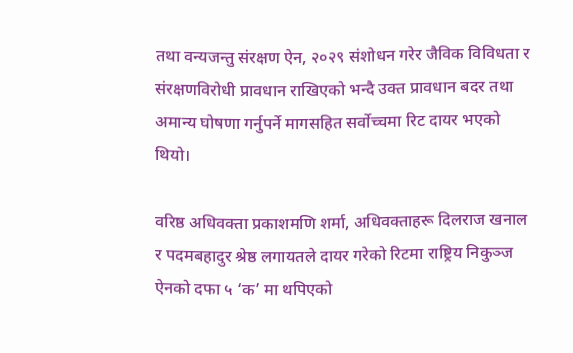तथा वन्यजन्तु संरक्षण ऐन, २०२९ संशोधन गरेर जैविक विविधता र संरक्षणविरोधी प्रावधान राखिएको भन्दै उक्त प्रावधान बदर तथा अमान्य घोषणा गर्नुपर्ने मागसहित सर्वोच्चमा रिट दायर भएको थियो।

वरिष्ठ अधिवक्ता प्रकाशमणि शर्मा, अधिवक्ताहरू दिलराज खनाल र पदमबहादुर श्रेष्ठ लगायतले दायर गरेको रिटमा राष्ट्रिय निकुञ्ज ऐनको दफा ५ ‘क’ मा थपिएको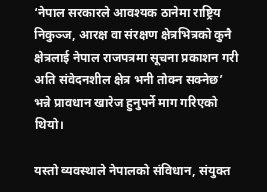‘नेपाल सरकारले आवश्यक ठानेमा राष्ट्रिय निकुञ्ज, आरक्ष वा संरक्षण क्षेत्रभित्रको कुनै क्षेत्रलाई नेपाल राजपत्रमा सूचना प्रकाशन गरी अति संवेदनशील क्षेत्र भनी तोक्न सक्नेछ’ भन्ने प्रावधान खारेज हुनुपर्ने माग गरिएको थियो।

यस्तो व्यवस्थाले नेपालको संविधान, संयुक्त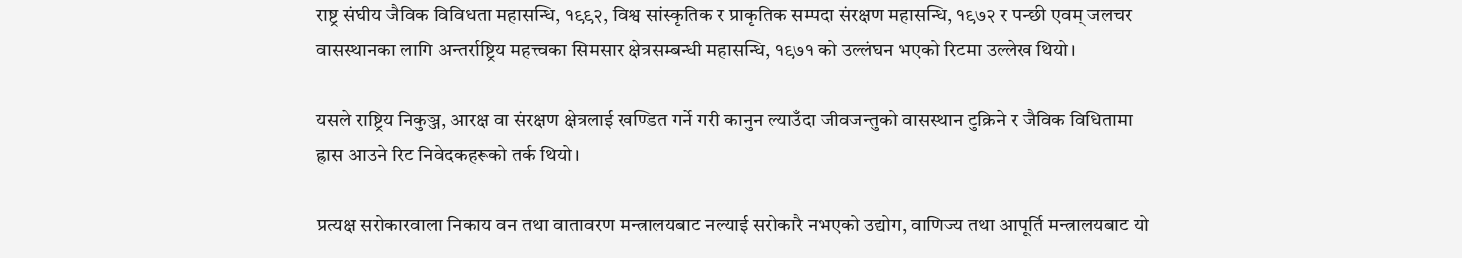राष्ट्र संघीय जैविक विविधता महासन्धि, १९९२, विश्व सांस्कृतिक र प्राकृतिक सम्पदा संरक्षण महासन्धि, १९७२ र पन्छी एवम् जलचर वासस्थानका लागि अन्तर्राष्ट्रिय महत्त्वका सिमसार क्षेत्रसम्बन्धी महासन्धि, १९७१ को उल्लंघन भएको रिटमा उल्लेख थियो।

यसले राष्ट्रिय निकुञ्ज, आरक्ष वा संरक्षण क्षेत्रलाई खण्डित गर्ने गरी कानुन ल्याउँदा जीवजन्तुको वासस्थान टुक्रिने र जैविक विधितामा ह्रास आउने रिट निवेदकहरूको तर्क थियो।

प्रत्यक्ष सरोकारवाला निकाय वन तथा वातावरण मन्त्रालयबाट नल्याई सरोकारै नभएको उद्योग, वाणिज्य तथा आपूर्ति मन्त्रालयबाट यो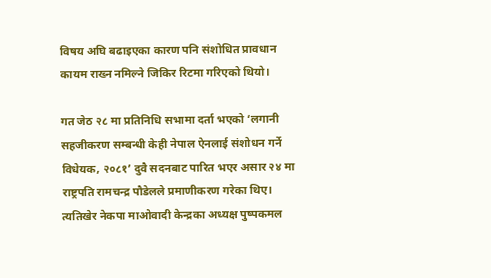विषय अघि बढाइएका कारण पनि संशोधित प्रावधान कायम राख्न नमिल्ने जिकिर रिटमा गरिएको थियो।

गत जेठ २८ मा प्रतिनिधि सभामा दर्ता भएको ‘लगानी सहजीकरण सम्बन्धी केही नेपाल ऐनलाई संशोधन गर्ने विधेयक, २०८१’ दुवै सदनबाट पारित भएर असार २४ मा राष्ट्रपति रामचन्द्र पौडेलले प्रमाणीकरण गरेका थिए। त्यतिखेर नेकपा माओवादी केन्द्रका अध्यक्ष पुष्पकमल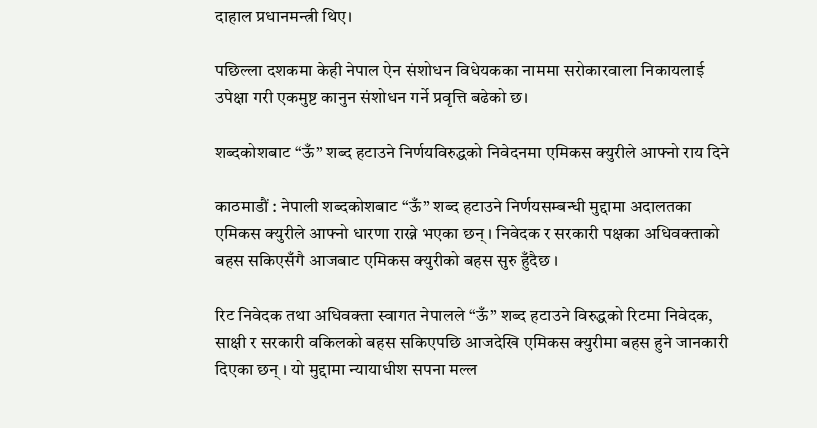दाहाल प्रधानमन्त्री थिए।

पछिल्ला दशकमा केही नेपाल ऐन संशोधन विधेयकका नाममा सरोकारवाला निकायलाई उपेक्षा गरी एकमुष्ट कानुन संशोधन गर्ने प्रवृत्ति बढेको छ।

शब्दकोशबाट “ऊँ” शब्द हटाउने निर्णयविरुद्धको निवेदनमा एमिकस क्युरीले आफ्नो राय दिने

काठमाडौं : नेपाली शब्दकोशबाट “ऊँ” शब्द हटाउने निर्णयसम्बन्धी मुद्दामा अदालतका एमिकस क्युरीले आफ्नो धारणा राख्ने भएका छन् । निवेदक र सरकारी पक्षका अधिवक्ताको बहस सकिएसँगै आजबाट एमिकस क्युरीको बहस सुरु हुँदैछ ।

रिट निवेदक तथा अधिवक्ता स्वागत नेपालले “ऊँ” शब्द हटाउने विरुद्धको रिटमा निवेदक, साक्षी र सरकारी वकिलको बहस सकिएपछि आजदेखि एमिकस क्युरीमा बहस हुने जानकारी दिएका छन् । यो मुद्दामा न्यायाधीश सपना मल्ल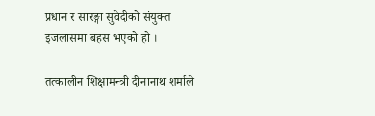प्रधान र सारङ्गा सुवेदीको संयुक्त इजलासमा बहस भएको हो ।

तत्कालीन शिक्षामन्त्री दीनानाथ शर्माले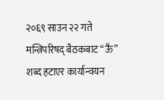२०६९ साउन २२ गते मन्त्रिपरिषद् बैठकबाट “ऊँ” शब्द हटाएर कार्यान्वयन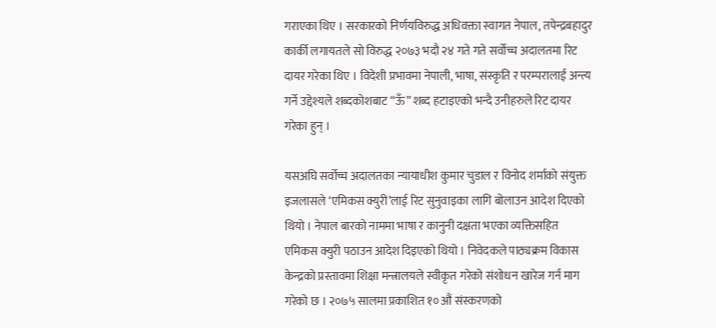गराएका थिए । सरकारको निर्णयविरुद्ध अधिवक्ता स्वागत नेपाल, तपेन्द्रबहादुर कार्की लगायतले सो विरुद्ध २०७३ भदौ २४ गते गते सर्वोच्च अदालतमा रिट दायर गरेका थिए । विदेशी प्रभावमा नेपाली, भाषा, संस्कृति र परम्परालाई अन्त्य गर्ने उद्देश्यले शब्दकोशबाट “ऊँ” शब्द हटाइएको भन्दै उनीहरुले रिट दायर गरेका हुन् ।

यसअघि सर्वोच्च अदालतका न्यायाधीश कुमार चुडाल र विनोद शर्माको संयुक्त इजलासले ‘एमिकस क्युरी’लाई रिट सुनुवाइका लागि बोलाउन आदेश दिएको थियो । नेपाल बारको नाममा भाषा र कानुनी दक्षता भएका व्यक्तिसहित एमिकस क्युरी पठाउन आदेश दिइएको थियो । निवेदकले पाठ्यक्रम विकास केन्द्रको प्रस्तावमा शिक्षा मन्त्रालयले स्वीकृत गरेको संशोधन खारेज गर्न माग गरेको छ । २०७५ सालमा प्रकाशित १० औं संस्करणको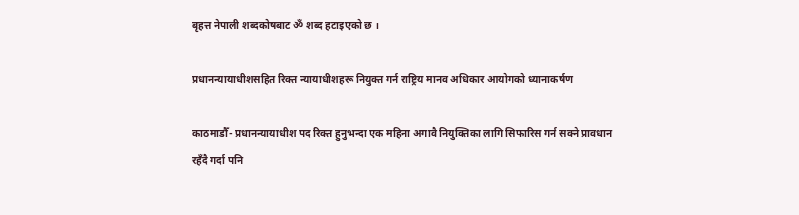बृहत्त नेपाली शब्दकोषबाट ॐ शब्द हटाइएको छ ।

प्रधानन्यायाधीशसहित रिक्त न्यायाधीशहरू नियुक्त गर्न राष्ट्रिय मानव अधिकार आयोगको ध्यानाकर्षण

काठमाडौँ- प्रधानन्यायाधीश पद रिक्त हुनुभन्दा एक महिना अगावै नियुक्तिका लागि सिफारिस गर्न सक्ने प्रावधान रहँदै गर्दा पनि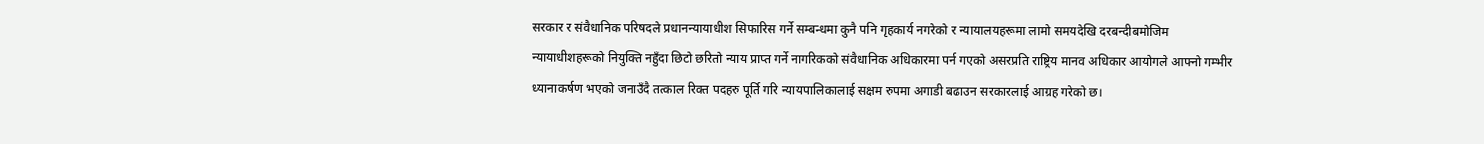सरकार र संवैधानिक परिषदले प्रधानन्यायाधीश सिफारिस गर्ने सम्बन्धमा कुनै पनि गृहकार्य नगरेको र न्यायालयहरूमा लामो समयदेखि दरबन्दीबमोजिम न्यायाधीशहरूको नियुक्ति नहुँदा छिटो छरितो न्याय प्राप्त गर्ने नागरिकको संवैधानिक अधिकारमा पर्न गएको असरप्रति राष्ट्रिय मानव अधिकार आयोगले आफ्नो गम्भीर ध्यानाकर्षण भएको जनाउँदै तत्काल रिक्त पदहरु पूर्ति गरि न्यायपालिकालाई सक्षम रुपमा अगाडी बढाउन सरकारलाई आग्रह गरेको छ।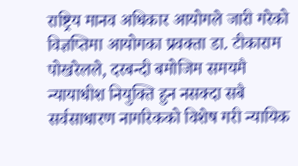राष्ट्रिय मानव अधिकार आयोगले जारी गरेको विज्ञप्तिमा आयोगका प्रवक्ता डा. टीकाराम पोखरेलले, दरबन्दी बमोजिम समयमै न्यायाधीश नियुक्ति हुन नसक्दा सबै सर्वसाधारण नागरिकको विशेष गरी न्यायिक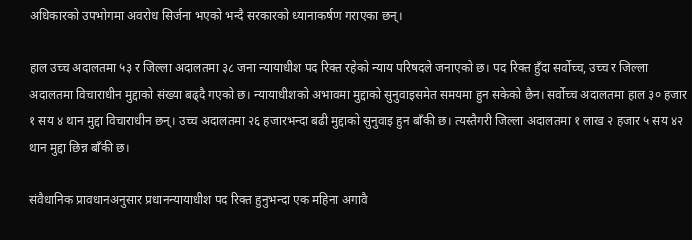अधिकारको उपभोगमा अवरोध सिर्जना भएको भन्दै सरकारको ध्यानाकर्षण गराएका छन्।

हाल उच्च अदालतमा ५३ र जिल्ला अदालतमा ३८ जना न्यायाधीश पद रिक्त रहेको न्याय परिषदले जनाएको छ। पद रिक्त हुँदा सर्वोच्च, उच्च र जिल्ला अदालतमा विचाराधीन मुद्दाको संख्या बढ्दै गएको छ। न्यायाधीशको अभावमा मुद्दाको सुनुवाइसमेत समयमा हुन सकेको छैन। सर्वोच्च अदालतमा हाल ३० हजार १ सय ४ थान मुद्दा विचाराधीन छन्। उच्च अदालतमा २६ हजारभन्दा बढी मुद्दाको सुनुवाइ हुन बाँकी छ। त्यस्तैगरी जिल्ला अदालतमा १ लाख २ हजार ५ सय ४२ थान मुद्दा छिन्न बाँकी छ।

संवैधानिक प्रावधानअनुसार प्रधानन्यायाधीश पद रिक्त हुनुभन्दा एक महिना अगावै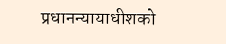प्रधानन्यायाधीशको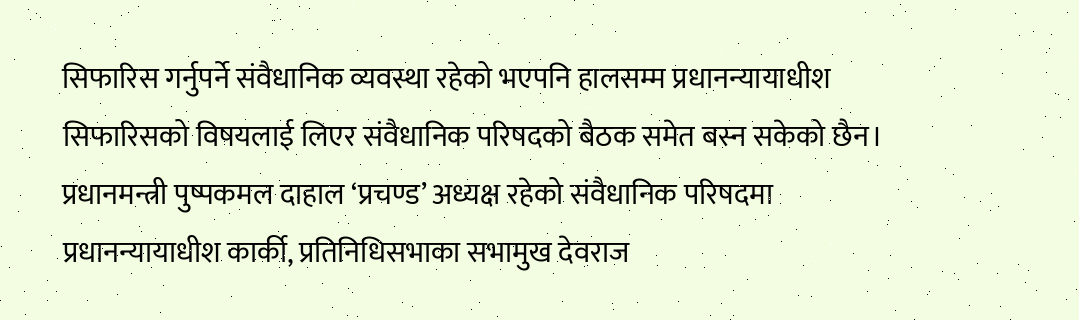सिफारिस गर्नुपर्ने संवैधानिक व्यवस्था रहेको भएपनि हालसम्म प्रधानन्यायाधीश सिफारिसको विषयलाई लिएर संवैधानिक परिषदको बैठक समेत बस्न सकेको छैन। प्रधानमन्त्री पुष्पकमल दाहाल ‘प्रचण्ड’ अध्यक्ष रहेको संवैधानिक परिषदमा प्रधानन्यायाधीश कार्की, प्रतिनिधिसभाका सभामुख देवराज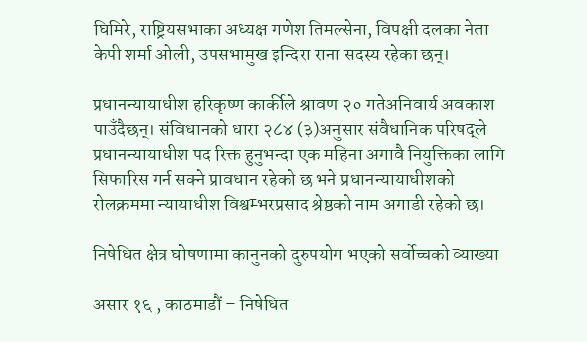घिमिरे, राष्ट्रियसभाका अध्यक्ष गणेश तिमल्सेना, विपक्षी दलका नेता केपी शर्मा ओली, उपसभामुख इन्दिरा राना सदस्य रहेका छन्।

प्रधानन्यायाधीश हरिकृष्ण कार्कीले श्रावण २० गतेअनिवार्य अवकाश पाउँदैछन्। संविधानको धारा २८४ (३)अनुसार संवैधानिक परिषद्ले प्रधानन्यायाधीश पद रिक्त हुनुभन्दा एक महिना अगावै नियुक्तिका लागि सिफारिस गर्न सक्ने प्रावधान रहेको छ भने प्रधानन्यायाधीशको रोलक्रममा न्यायाधीश विश्वम्भरप्रसाद श्रेष्ठको नाम अगाडी रहेको छ।

निषेधित क्षेत्र घोषणामा कानुनको दुरुपयोग भएको सर्वोच्चको व्याख्या

असार १६ , काठमाडौं – निषेधित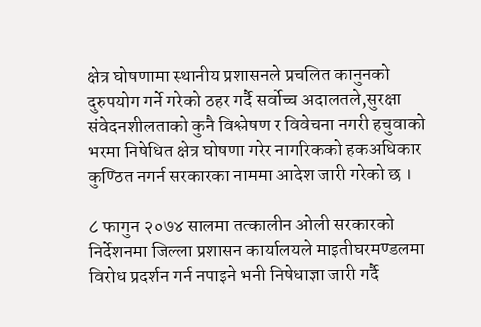क्षेत्र घोषणामा स्थानीय प्रशासनले प्रचलित कानुनको दुरुपयोग गर्ने गरेको ठहर गर्दै सर्वोच्च अदालतले,सुरक्षा संवेदनशीलताको कुनै विश्लेषण र विवेचना नगरी हचुवाको भरमा निषेधित क्षेत्र घोषणा गरेर नागरिकको हकअधिकार कुण्ठित नगर्न सरकारका नाममा आदेश जारी गरेको छ ।

८ फागुन २०७४ सालमा तत्कालीन ओली सरकारको निर्देशनमा जिल्ला प्रशासन कार्यालयले माइतीघरमण्डलमा विरोध प्रदर्शन गर्न नपाइने भनी निषेधाज्ञा जारी गर्दै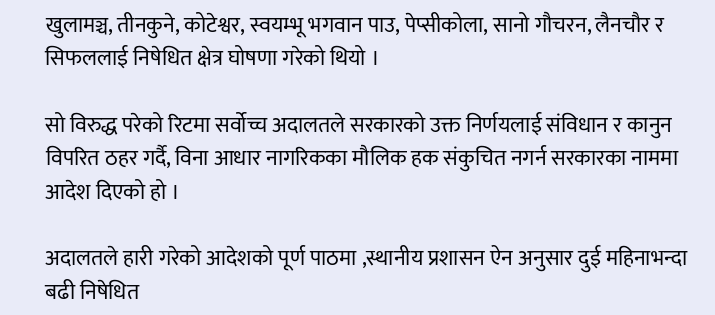खुलामञ्च, तीनकुने, कोटेश्वर, स्वयम्भू भगवान पाउ, पेप्सीकोला, सानो गौचरन, लैनचौर र सिफललाई निषेधित क्षेत्र घोषणा गरेको थियो ।

सो विरुद्ध परेको रिटमा सर्वोच्च अदालतले सरकारको उक्त निर्णयलाई संविधान र कानुन विपरित ठहर गर्दै, विना आधार नागरिकका मौलिक हक संकुचित नगर्न सरकारका नाममा आदेश दिएको हो ।

अदालतले हारी गरेको आदेशको पूर्ण पाठमा ,स्थानीय प्रशासन ऐन अनुसार दुई महिनाभन्दा बढी निषेधित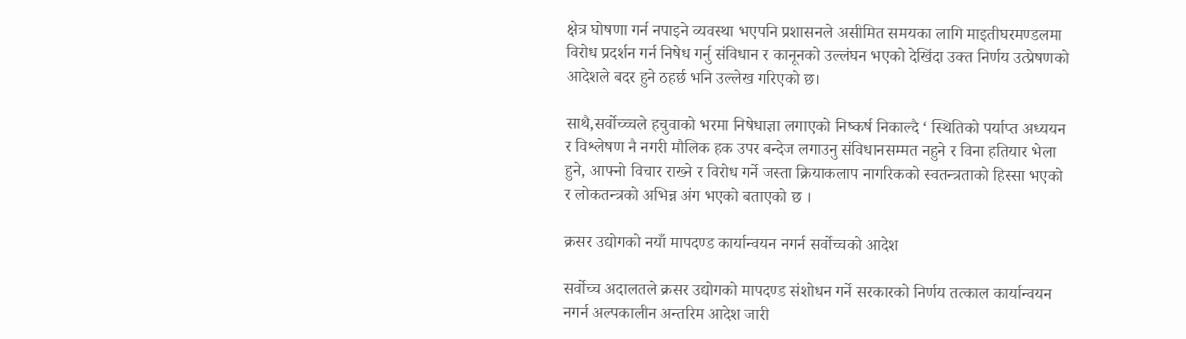क्षेत्र घोषणा गर्न नपाइने व्यवस्था भएपनि प्रशासनले असीमित समयका लागि माइतीघरमण्डलमा विरोध प्रदर्शन गर्न निषेध गर्नु संविधान र कानूनको उल्लंघन भएको देखिंदा उक्त निर्णय उत्प्रेषणको आदेशले बदर हुने ठहर्छ भनि उल्लेख गरिएको छ।

साथै,सर्वोच्च्चले हचुवाको भरमा निषेधाज्ञा लगाएको निष्कर्ष निकाल्दै ‘ स्थितिको पर्याप्त अध्ययन र विश्लेषण नै नगरी मौलिक हक उपर बन्देज लगाउनु संविधानसम्मत नहुने र विना हतियार भेला हुने, आफ्नो विचार राख्ने र विरोध गर्ने जस्ता क्रियाकलाप नागरिकको स्वतन्त्रताको हिस्सा भएको र लोकतन्त्रको अभिन्न अंग भएको बताएको छ ।

क्रसर उद्योगको नयाँ मापदण्ड कार्यान्वयन नगर्न सर्वोच्चको आदेश

सर्वोच्च अदालतले क्रसर उद्योगको मापदण्ड संशोधन गर्ने सरकारको निर्णय तत्काल कार्यान्वयन नगर्न अल्पकालीन अन्तरिम आदेश जारी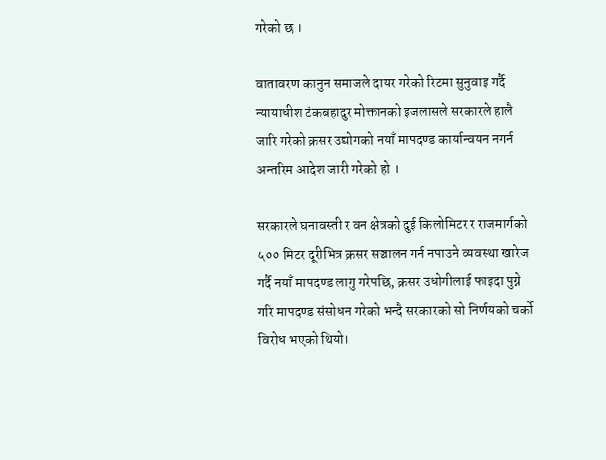गरेको छ ।

वातावरण कानुन समाजले दायर गरेको रिटमा सुनुवाइ गर्दै न्यायाधीश टंकबहादुर मोक्तानको इजलासले सरकारले हालै जारि गरेको क्रसर उद्योगको नयाँ मापदण्ड कार्यान्वयन नगर्न अन्तरिम आदेश जारी गरेको हो ।

सरकारले घनावस्ती र वन क्षेत्रको दुई किलोमिटर र राजमार्गको ५०० मिटर दूरीभित्र क्रसर सञ्चालन गर्न नपाउने व्यवस्था खारेज गर्दै नयाँ मापदण्ड लागु गरेपछि, क्रसर उधोगीलाई फाइदा पुग्ने गरि मापदण्ड संसोधन गरेको भन्दै सरकारको सो निर्णयको चर्को विरोध भएको थियो।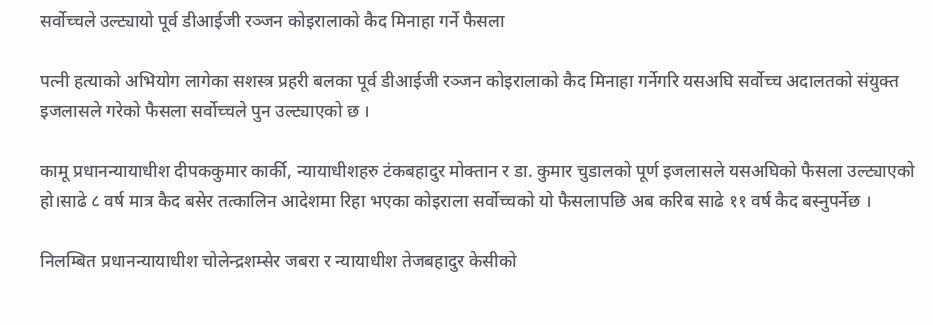सर्वोच्चले उल्ट्यायो पूर्व डीआईजी रञ्जन कोइरालाको कैद मिनाहा गर्ने फैसला

पत्नी हत्याको अभियोग लागेका सशस्त्र प्रहरी बलका पूर्व डीआईजी रञ्जन कोइरालाको कैद मिनाहा गर्नेगरि यसअघि सर्वोच्च अदालतको संयुक्त इजलासले गरेको फैसला सर्वोच्चले पुन उल्ट्याएको छ ।

कामू प्रधानन्यायाधीश दीपककुमार कार्की, न्यायाधीशहरु टंकबहादुर मोक्तान र डा. कुमार चुडालको पूर्ण इजलासले यसअघिको फैसला उल्ट्याएको हो।साढे ८ वर्ष मात्र कैद बसेर तत्कालिन आदेशमा रिहा भएका कोइराला सर्वोच्चको यो फैसलापछि अब करिब साढे ११ वर्ष कैद बस्नुपर्नेछ ।

निलम्बित प्रधानन्यायाधीश चोलेन्द्रशम्सेर जबरा र न्यायाधीश तेजबहादुर केसीको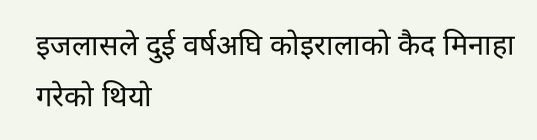इजलासले दुई वर्षअघि कोइरालाको कैद मिनाहा गरेको थियो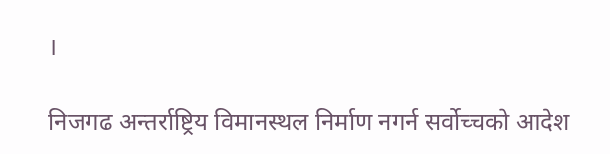।

निजगढ अन्तर्राष्ट्रिय विमानस्थल निर्माण नगर्न सर्वोच्चको आदेश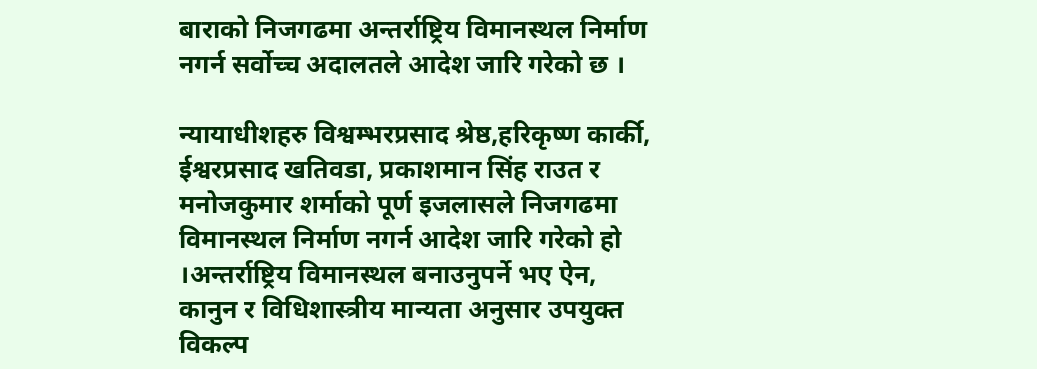बाराको निजगढमा अन्तर्राष्ट्रिय विमानस्थल निर्माण नगर्न सर्वोच्च अदालतले आदेश जारि गरेको छ ।

न्यायाधीशहरु विश्वम्भरप्रसाद श्रेष्ठ,हरिकृष्ण कार्की, ईश्वरप्रसाद खतिवडा, प्रकाशमान सिंह राउत र मनोजकुमार शर्माको पूर्ण इजलासले निजगढमा विमानस्थल निर्माण नगर्न आदेश जारि गरेको हो ।अन्तर्राष्ट्रिय विमानस्थल बनाउनुपर्ने भए ऐन, कानुन र विधिशास्त्रीय मान्यता अनुसार उपयुक्त विकल्प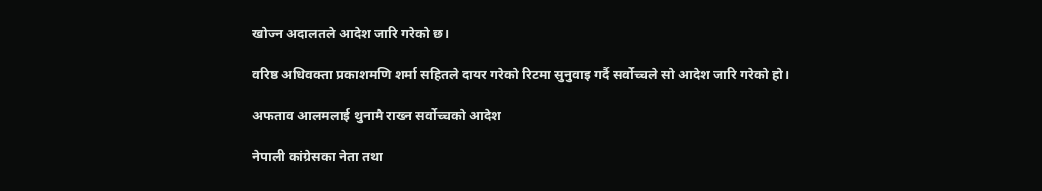खोज्न अदालतले आदेश जारि गरेको छ।

वरिष्ठ अधिवक्ता प्रकाशमणि शर्मा सहितले दायर गरेको रिटमा सुनुवाइ गर्दै सर्वोच्चले सो आदेश जारि गरेको हो।

अफताव आलमलाई थुनामै राख्न सर्वोच्चको आदेश

नेपाली कांग्रेसका नेता तथा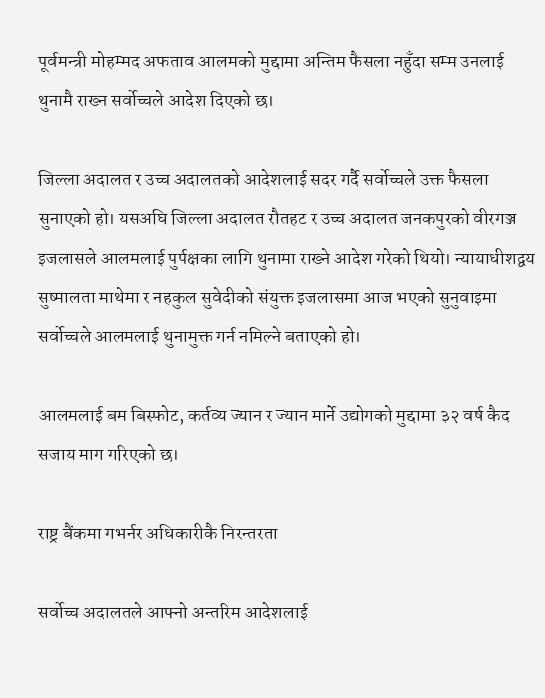पूर्वमन्त्री मोहम्मद अफताव आलमको मुद्दामा अन्तिम फैसला नहुँदा सम्म उनलाई थुनामै राख्न सर्वोच्चले आदेश दिएको छ।

जिल्ला अदालत र उच्च अदालतको आदेशलाई सदर गर्दै सर्वोच्चले उक्त फैसला सुनाएको हो। यसअघि जिल्ला अदालत रौतहट र उच्च अदालत जनकपुरको वीरगञ्ज इजलासले आलमलाई पुर्पक्षका लागि थुनामा राख्ने आदेश गरेको थियो। न्यायाधीशद्वय सुष्मालता माथेमा र नहकुल सुवेदीको संयुक्त इजलासमा आज भएको सुनुवाइमा सर्वोच्चले आलमलाई थुनामुक्त गर्न नमिल्ने बताएको हो।

आलमलाई बम बिस्फोट, कर्तव्य ज्यान र ज्यान मार्ने उद्योगको मुद्दामा ३२ वर्ष कैद सजाय माग गरिएको छ।

राष्ट्र बैंकमा गभर्नर अधिकारीकै निरन्तरता

सर्वोच्च अदालतले आफ्नो अन्तरिम आदेशलाई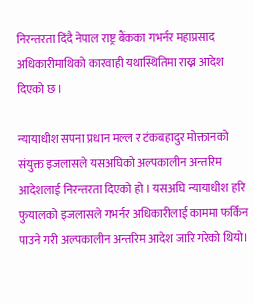निरन्तरता दिंदै नेपाल राष्ट्र बैंकका गभर्नर महाप्रसाद अधिकारीमाथिको कारवाही यथास्थितिमा राख्न आदेश दिएको छ ।

न्यायाधीश सपना प्रधान मल्ल र टंकबहादुर मोक्तानको संयुक्त इजलासले यसअघिको अल्पकालीन अन्तरिम आदेशलाई निरन्तरता दिएको हो । यसअघि न्यायाधीश हरि फुयालको इजलासले गभर्नर अधिकारीलाई काममा फर्किन पाउने गरी अल्पकालीन अन्तरिम आदेश जारि गरेको थियो।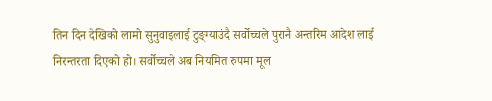तिन दिन देखिको लामो सुनुवाइलाई टुङ्ग्याउंदै सर्वोच्चले पुरानै अन्तरिम आदेश लाई निरन्तरता दिएको हो। सर्वोच्चले अब नियमित रुपमा मूल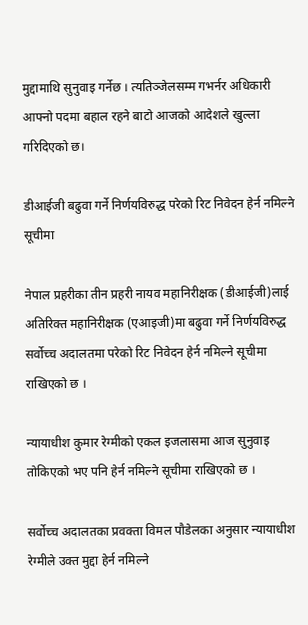मुद्दामाथि सुनुवाइ गर्नेछ । त्यतिञ्जेलसम्म गभर्नर अधिकारी आफ्नो पदमा बहाल रहने बाटो आजको आदेशले खुल्ला गरिदिएको छ।

डीआईजी बढुवा गर्ने निर्णयविरुद्ध परेको रिट निवेदन हेर्न नमिल्ने सूचीमा

नेपाल प्रहरीका तीन प्रहरी नायव महानिरीक्षक (डीआईजी)लाई अतिरिक्त महानिरीक्षक (एआइजी)मा बढुवा गर्ने निर्णयविरुद्ध सर्वोच्च अदालतमा परेको रिट निवेदन हेर्न नमिल्ने सूचीमा राखिएको छ ।

न्यायाधीश कुमार रेग्मीको एकल इजलासमा आज सुनुवाइ तोकिएको भए पनि हेर्न नमिल्ने सूचीमा राखिएको छ ।

सर्वोच्च अदालतका प्रवक्ता विमल पौडेलका अनुसार न्यायाधीश रेग्मीले उक्त मुद्दा हेर्न नमिल्ने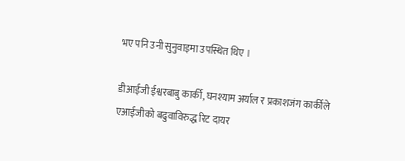भए पनि उनी सुनुवाइमा उपस्थित थिए ।

डीआईजी ईश्वरबाबु कार्की, घनश्याम अर्याल र प्रकाशजंग कार्कीले एआईजीको बढुवाविरुद्ध रिट दायर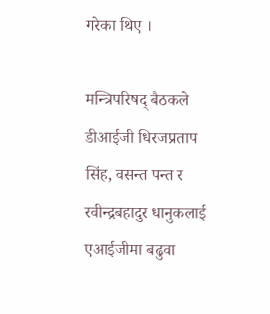गरेका थिए ।

मन्त्रिपरिषद् बैठकले डीआईजी धिरजप्रताप सिंह, वसन्त पन्त र रवीन्द्रबहादुर धानुकलाई एआईजीमा बढुवा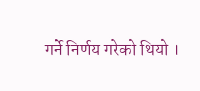गर्ने निर्णय गरेको थियो ।